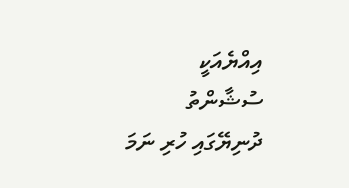އިއްޔެއަކީ ސުޝާންތު ދުނިޔޭގައި ހުރި ނަމަ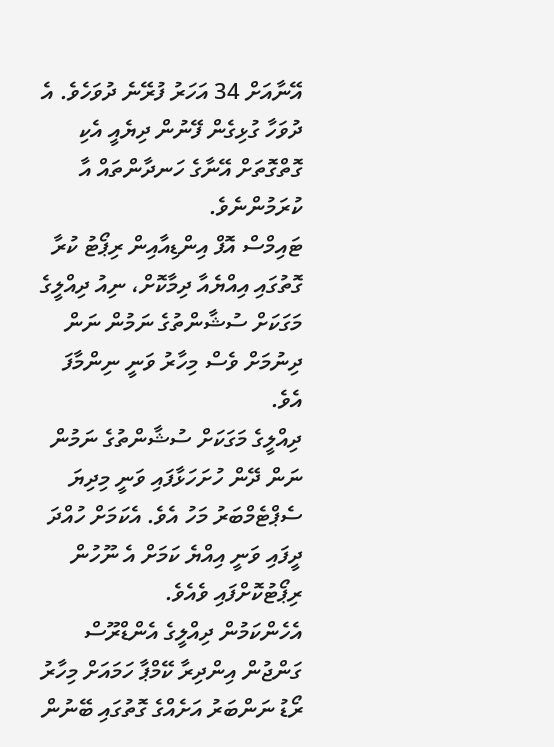އޭނާއަށް 34 އަހަރު ފުރޭނެ ދުވަހެވެ. އެ ދުވަހާ ގުޅިގެން ފޭނުން ދިޔެއީ އެކި ގޮތްގޮތަށް އޭނާގެ ހަނދާންތައް އާ ކުރަމުންނެވެ.
ޓައިމްސް އޮފް އިންޑިއާއިން ރިޕޯޓު ކުރާ ގޮތުގައި އިއްޔެއާ ދިމާކޮށް، ނިއު ދިއްލީގެ މަގަކަށް ސުޝާންތުގެ ނަމުން ނަން ދިނުމަށް ވެސް މިހާރު ވަނީ ނިންމާފަ އެވެ.
ދިއްލީގެ މަގަކަށް ސުޝާންތުގެ ނަމުން ނަން ދޭން ހުށަހަޅާފައި ވަނީ މިދިޔަ ސެޕްޓެމްބަރު މަހު އެވެ. އެކަމަށް ހުއްދަ ދީފައި ވަނީ އިއްޔެ ކަމަށް އެ ނޫހުން ރިޕޯޓުކޮށްފައި ވެއެވެ.
އެހެންކަމުން ދިއްލީގެ އެންޑްރޫސް ގަންޖުން އިންދިރާ ކޭމްޕާ ހަމައަށް މިހާރު ރޯޑު ނަންބަރު އަށެއްގެ ގޮތުގައި ބޭނުން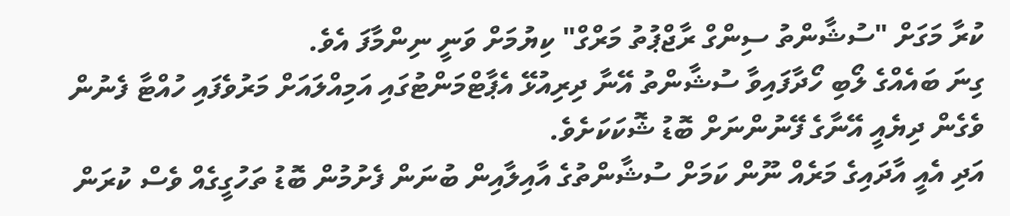ކުރާ މަގަށް "ސުޝާންތު ސިންގް ރާޖްޕުތު މަރްގް" ކިޔުމަށް ވަނީ ނިންމާފަ އެވެ.
ގިނަ ބައެއްގެ ލޯބި ހޯދާފައިވާ ސުޝާންތު އޭނާ ދިރިއުޅޭ އެޕާޓްމަންޓުގައި އަމިއްލައަށް މަރުވެފައި ހުއްޓާ ފެނުން ވެގެން ދިޔެއީ އޭނާގެ ފޭނުންނަށް ބޮޑު ޝޮކަކަށެވެ.
އަދި އެއީ އާދައިގެ މަރެއް ނޫން ކަމަށް ސުޝާންތުގެ އާއިލާއިން ބުނަން ފެށުމުން ބޮޑު ތަހުގީގެއް ވެސް ކުރަން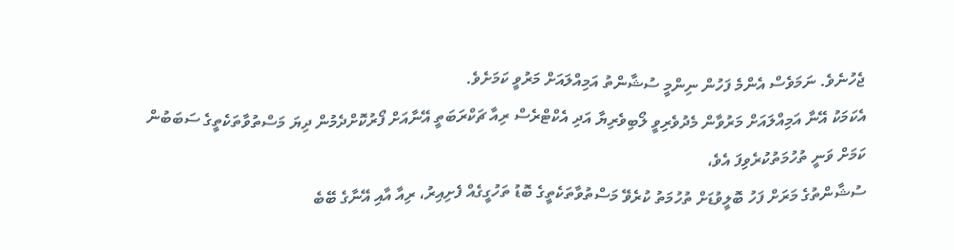ޖެހުނެވެ. ނަމަވެސް އެންމެ ފަހުން ނިންމީ ސުޝާންތު އަމިއްލައަށް މަރުވީ ކަމަށެވެ.
އެކަމަކު އޭނާ އަމިއްލައަށް މަރުވާން މެދުވެރިވީ ލޯބިވެރިޔާ އަދި އެކްޓްރެސް ރިއާ ޗަކްރަބަތީ އޭނާއަށް ފޯރުކޮށްދެމުން ދިޔަ މަސްތުވާތަކެތީގެ ސަބަބުން ކަމަށް ވަނީ ތުހުމަތުކުރެވިފަ އެވެ،
ސުޝާންތުގެ މަރަށް ފަހު ބޮލީވުޑަށް ތުހުމަތު ކުރެވޭ މަސްތުވާތަކެތީގެ ބޮޑު ތަހުގީގެއް ފެށިއިރު، ރިއާ އާއި އޭނާގެ ބޭބެ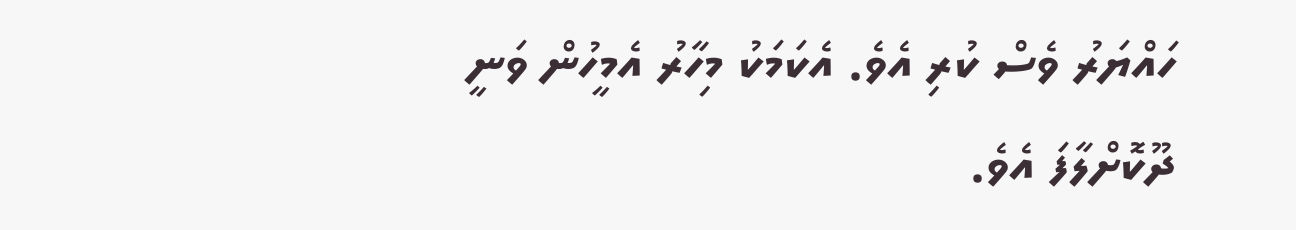ހައްޔަރު ވެސް ކުރި އެވެ. އެކަމަކު މިހާރު އެމީހުން ވަނީ ދޫކޮށްލާފަ އެވެ.